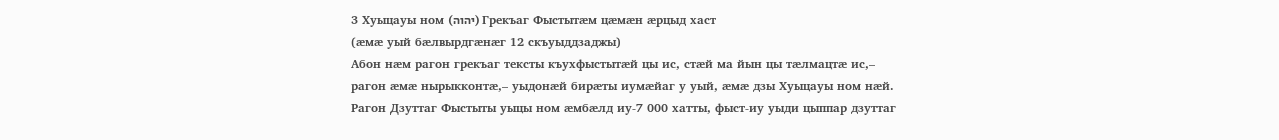3 Хуыцауы ном (יהוה) Грекъаг Фыстытӕм цӕмӕн ӕрцыд хаст
(ӕмӕ уый бӕлвырдгӕнӕг 12 скъуыддзаджы)
Абон нӕм рагон грекъаг тексты къухфыстытӕй цы ис, стӕй ма йын цы тӕлмацтӕ ис,– рагон ӕмӕ нырыкконтӕ,– уыдонӕй бирӕты иумӕйаг у уый, ӕмӕ дзы Хуыцауы ном нӕй. Рагон Дзуттаг Фыстыты уыцы ном ӕмбӕлд иу-7 000 хатты, фыст-иу уыди цыппар дзуттаг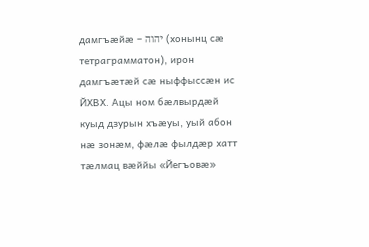дамгъӕйӕ – יהוה (хонынц сӕ тетраграмматон), ирон дамгъӕтӕй сӕ ныффыссӕн ис ЙХВХ. Ацы ном бӕлвырдӕй куыд дзурын хъӕуы, уый абон нӕ зонӕм, фӕлӕ фылдӕр хатт тӕлмац вӕййы «Йегъовӕ»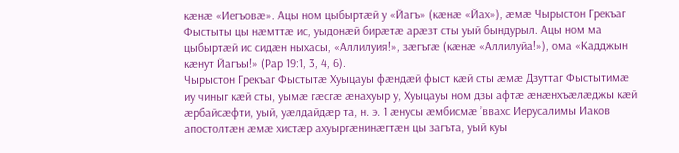кӕнӕ «Иегъовӕ». Ацы ном цыбыртӕй у «Йагъ» (кӕнӕ «Йах»), ӕмӕ Чырыстон Грекъаг Фыстыты цы нӕмттӕ ис, уыдонӕй бирӕтӕ арӕзт сты уый бындурыл. Ацы ном ма цыбыртӕй ис сидӕн ныхасы, «Аллилуия!», зӕгъгӕ (кӕнӕ «Аллилуйа!»), ома «Кадджын кӕнут Йагъы!» (Рар 19:1, 3, 4, 6).
Чырыстон Грекъаг Фыстытӕ Хуыцауы фӕндӕй фыст кӕй сты ӕмӕ Дзуттаг Фыстытимӕ иу чиныг кӕй сты, уымӕ гӕсгӕ ӕнахуыр у, Хуыцауы ном дзы афтӕ ӕнӕнхъӕлӕджы кӕй ӕрбайсӕфти, уый, уӕлдайдӕр та, н. э. 1 ӕнусы ӕмбисмӕ ’ввахс Иерусалимы Иаков апостолтӕн ӕмӕ хистӕр ахуыргӕнинӕгтӕн цы загъта, уый куы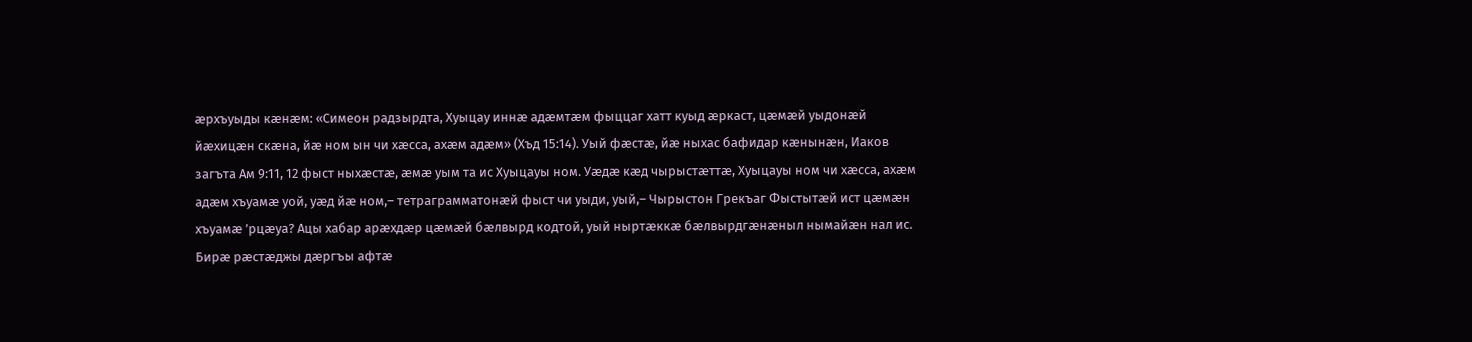ӕрхъуыды кӕнӕм: «Симеон радзырдта, Хуыцау иннӕ адӕмтӕм фыццаг хатт куыд ӕркаст, цӕмӕй уыдонӕй йӕхицӕн скӕна, йӕ ном ын чи хӕсса, ахӕм адӕм» (Хъд 15:14). Уый фӕстӕ, йӕ ныхас бафидар кӕнынӕн, Иаков загъта Ам 9:11, 12 фыст ныхӕстӕ, ӕмӕ уым та ис Хуыцауы ном. Уӕдӕ кӕд чырыстӕттӕ, Хуыцауы ном чи хӕсса, ахӕм адӕм хъуамӕ уой, уӕд йӕ ном,– тетраграмматонӕй фыст чи уыди, уый,– Чырыстон Грекъаг Фыстытӕй ист цӕмӕн хъуамӕ ’рцӕуа? Ацы хабар арӕхдӕр цӕмӕй бӕлвырд кодтой, уый ныртӕккӕ бӕлвырдгӕнӕныл нымайӕн нал ис. Бирӕ рӕстӕджы дӕргъы афтӕ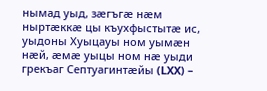нымад уыд, зӕгъгӕ нӕм ныртӕккӕ цы къухфыстытӕ ис, уыдоны Хуыцауы ном уымӕн нӕй, ӕмӕ уыцы ном нӕ уыди грекъаг Септуагинтӕйы (LXX) –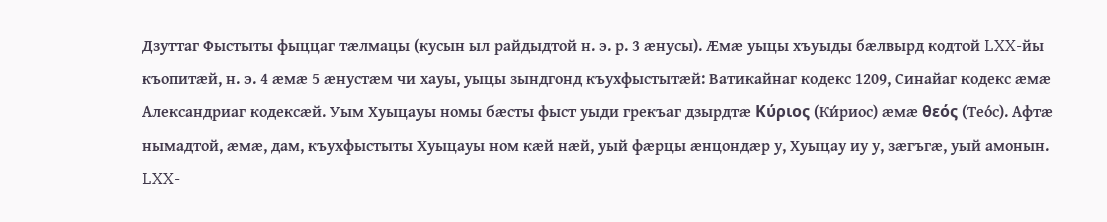Дзуттаг Фыстыты фыццаг тӕлмацы (кусын ыл райдыдтой н. э. р. 3 ӕнусы). Ӕмӕ уыцы хъуыды бӕлвырд кодтой LXX-йы къопитӕй, н. э. 4 ӕмӕ 5 ӕнустӕм чи хауы, уыцы зындгонд къухфыстытӕй: Ватикайнаг кодекс 1209, Синайаг кодекс ӕмӕ Александриаг кодексӕй. Уым Хуыцауы номы бӕсты фыст уыди грекъаг дзырдтӕ Κύριος (Ки́риос) ӕмӕ θεός (Тео́с). Афтӕ нымадтой, ӕмӕ, дам, къухфыстыты Хуыцауы ном кӕй нӕй, уый фӕрцы ӕнцондӕр у, Хуыцау иу у, зӕгъгӕ, уый амонын.
LXX-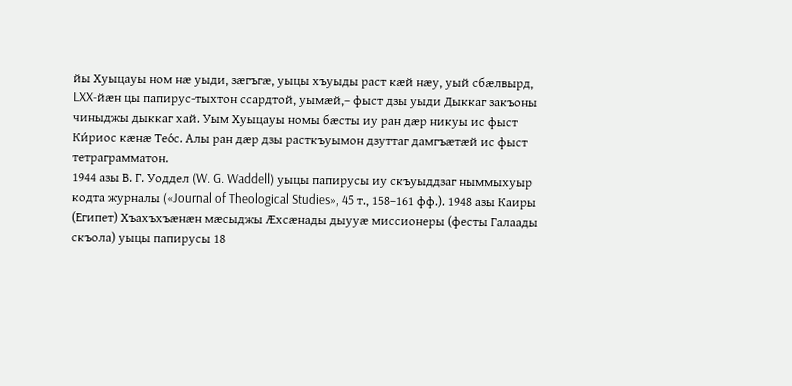йы Хуыцауы ном нӕ уыди, зӕгъгӕ, уыцы хъуыды раст кӕй нӕу, уый сбӕлвырд, LXX-йӕн цы папирус-тыхтон ссардтой, уымӕй,– фыст дзы уыди Дыккаг закъоны чиныджы дыккаг хай. Уым Хуыцауы номы бӕсты иу ран дӕр никуы ис фыст Ки́риос кӕнӕ Тео́с. Алы ран дӕр дзы расткъуымон дзуттаг дамгъӕтӕй ис фыст тетраграмматон.
1944 азы В. Г. Уоддел (W. G. Waddell) уыцы папирусы иу скъуыддзаг ныммыхуыр кодта журналы («Journal of Theological Studies», 45 т., 158–161 фф.). 1948 азы Каиры (Египет) Хъахъхъӕнӕн мӕсыджы Ӕхсӕнады дыууӕ миссионеры (фесты Галаады скъола) уыцы папирусы 18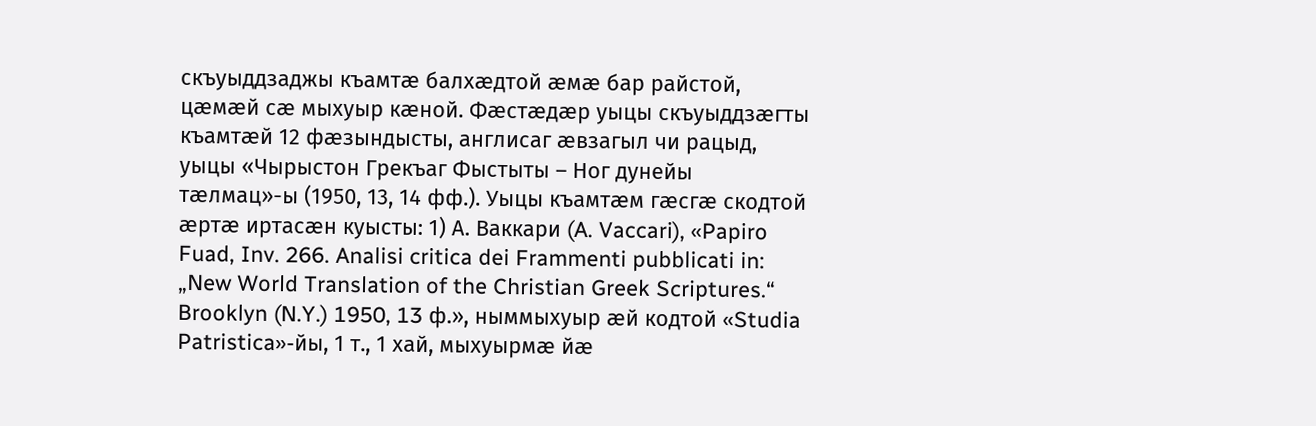скъуыддзаджы къамтӕ балхӕдтой ӕмӕ бар райстой, цӕмӕй сӕ мыхуыр кӕной. Фӕстӕдӕр уыцы скъуыддзӕгты къамтӕй 12 фӕзындысты, англисаг ӕвзагыл чи рацыд, уыцы «Чырыстон Грекъаг Фыстыты – Ног дунейы тӕлмац»-ы (1950, 13, 14 фф.). Уыцы къамтӕм гӕсгӕ скодтой ӕртӕ иртасӕн куысты: 1) А. Ваккари (A. Vaccari), «Papiro Fuad, Inv. 266. Analisi critica dei Frammenti pubblicati in: „New World Translation of the Christian Greek Scriptures.“ Brooklyn (N.Y.) 1950, 13 ф.», ныммыхуыр ӕй кодтой «Studia Patristica»-йы, 1 т., 1 хай, мыхуырмӕ йӕ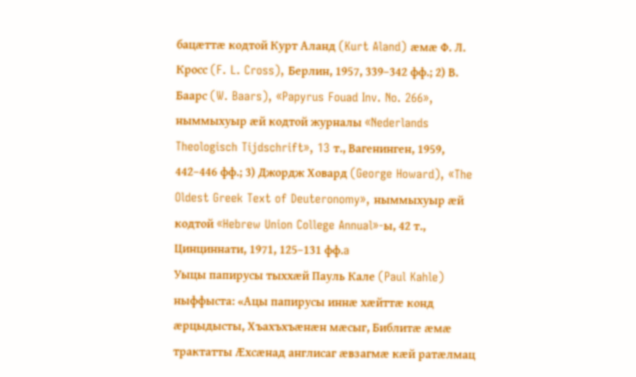бацӕттӕ кодтой Курт Аланд (Kurt Aland) ӕмӕ Ф. Л. Кросс (F. L. Cross), Берлин, 1957, 339–342 фф.; 2) В. Баарс (W. Baars), «Papyrus Fouad Inv. No. 266», ныммыхуыр ӕй кодтой журналы «Nederlands Theologisch Tijdschrift», 13 т., Вагенинген, 1959, 442–446 фф.; 3) Джордж Ховард (George Howard), «The Oldest Greek Text of Deuteronomy», ныммыхуыр ӕй кодтой «Hebrew Union College Annual»-ы, 42 т., Цинциннати, 1971, 125–131 фф.a
Уыцы папирусы тыххӕй Пауль Кале (Paul Kahle) ныффыста: «Ацы папирусы иннӕ хӕйттӕ конд ӕрцыдысты, Хъахъхъӕнӕн мӕсыг, Библитӕ ӕмӕ трактатты Ӕхсӕнад англисаг ӕвзагмӕ кӕй ратӕлмац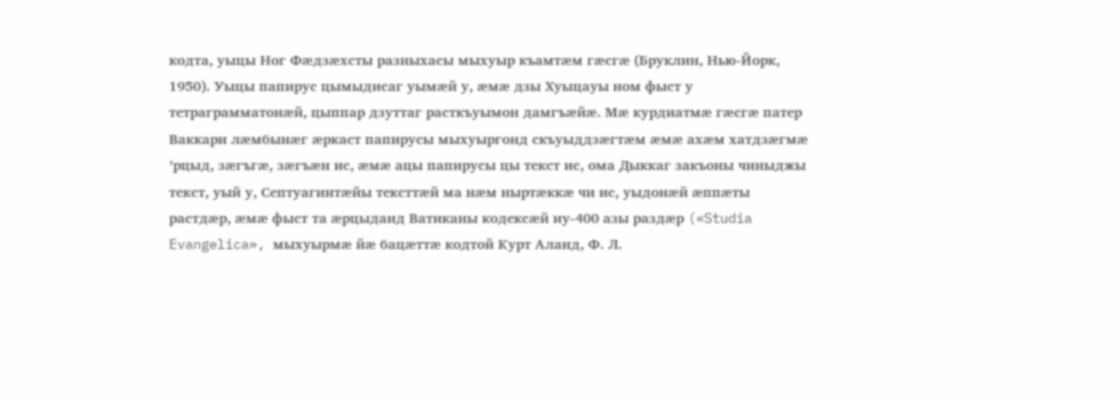кодта, уыцы Ног Фӕдзӕхсты разныхасы мыхуыр къамтӕм гӕсгӕ (Бруклин, Нью-Йорк, 1950). Уыцы папирус цымыдисаг уымӕй у, ӕмӕ дзы Хуыцауы ном фыст у тетраграмматонӕй, цыппар дзуттаг расткъуымон дамгъӕйӕ. Мӕ курдиатмӕ гӕсгӕ патер Ваккари лӕмбынӕг ӕркаст папирусы мыхуыргонд скъуыддзӕгтӕм ӕмӕ ахӕм хатдзӕгмӕ ’рцыд, зӕгъгӕ, зӕгъӕн ис, ӕмӕ ацы папирусы цы текст ис, ома Дыккаг закъоны чиныджы текст, уый у, Септуагинтӕйы тексттӕй ма нӕм ныртӕккӕ чи ис, уыдонӕй ӕппӕты растдӕр, ӕмӕ фыст та ӕрцыдаид Ватиканы кодексӕй иу-400 азы раздӕр («Studia Evangelica», мыхуырмӕ йӕ бацӕттӕ кодтой Курт Аланд, Ф. Л.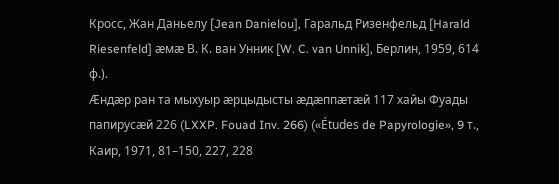Кросс, Жан Даньелу [Jean Danielou], Гаральд Ризенфельд [Harald Riesenfeld] ӕмӕ В. К. ван Унник [W. C. van Unnik], Берлин, 1959, 614 ф.).
Ӕндӕр ран та мыхуыр ӕрцыдысты ӕдӕппӕтӕй 117 хайы Фуады папирусӕй 226 (LXXP. Fouad Inv. 266) («Études de Papyrologie», 9 т., Каир, 1971, 81–150, 227, 228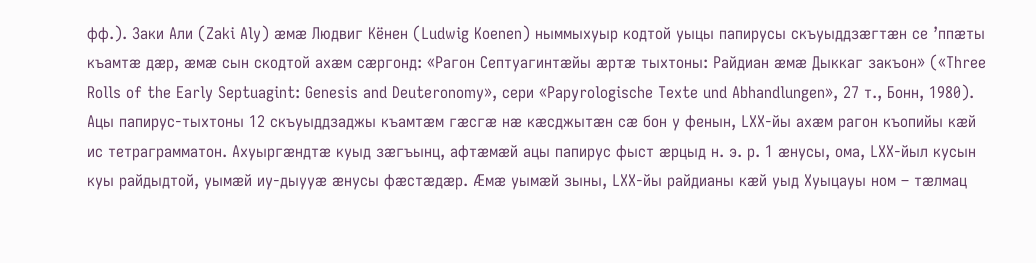фф.). Заки Али (Zaki Aly) ӕмӕ Людвиг Кёнен (Ludwig Koenen) ныммыхуыр кодтой уыцы папирусы скъуыддзӕгтӕн се ’ппӕты къамтӕ дӕр, ӕмӕ сын скодтой ахӕм сӕргонд: «Рагон Септуагинтӕйы ӕртӕ тыхтоны: Райдиан ӕмӕ Дыккаг закъон» («Three Rolls of the Early Septuagint: Genesis and Deuteronomy», сери «Papyrologische Texte und Abhandlungen», 27 т., Бонн, 1980).
Ацы папирус-тыхтоны 12 скъуыддзаджы къамтӕм гӕсгӕ нӕ кӕсджытӕн сӕ бон у фенын, LXX-йы ахӕм рагон къопийы кӕй ис тетраграмматон. Ахуыргӕндтӕ куыд зӕгъынц, афтӕмӕй ацы папирус фыст ӕрцыд н. э. р. 1 ӕнусы, ома, LXX-йыл кусын куы райдыдтой, уымӕй иу-дыууӕ ӕнусы фӕстӕдӕр. Ӕмӕ уымӕй зыны, LXX-йы райдианы кӕй уыд Хуыцауы ном – тӕлмац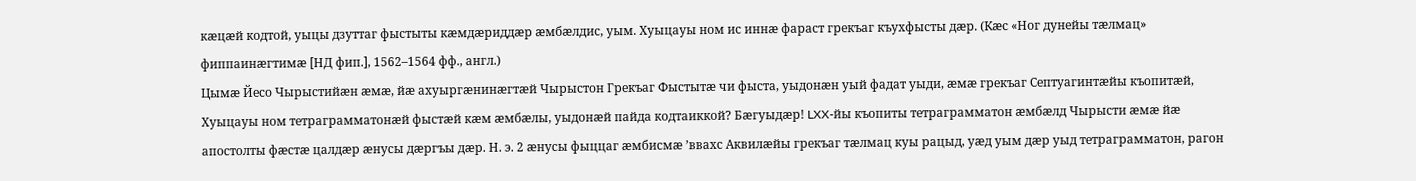кӕцӕй кодтой, уыцы дзуттаг фыстыты кӕмдӕриддӕр ӕмбӕлдис, уым. Хуыцауы ном ис иннӕ фараст грекъаг къухфысты дӕр. (Кӕс «Ног дунейы тӕлмац» фиппаинӕгтимӕ [НД фип.], 1562–1564 фф., англ.)
Цымӕ Йесо Чырыстийӕн ӕмӕ, йӕ ахуыргӕнинӕгтӕй Чырыстон Грекъаг Фыстытӕ чи фыста, уыдонӕн уый фадат уыди, ӕмӕ грекъаг Септуагинтӕйы къопитӕй, Хуыцауы ном тетраграмматонӕй фыстӕй кӕм ӕмбӕлы, уыдонӕй пайда кодтаиккой? Бӕгуыдӕр! LXX-йы къопиты тетраграмматон ӕмбӕлд Чырысти ӕмӕ йӕ апостолты фӕстӕ цалдӕр ӕнусы дӕргъы дӕр. Н. э. 2 ӕнусы фыццаг ӕмбисмӕ ’ввахс Аквилӕйы грекъаг тӕлмац куы рацыд, уӕд уым дӕр уыд тетраграмматон, рагон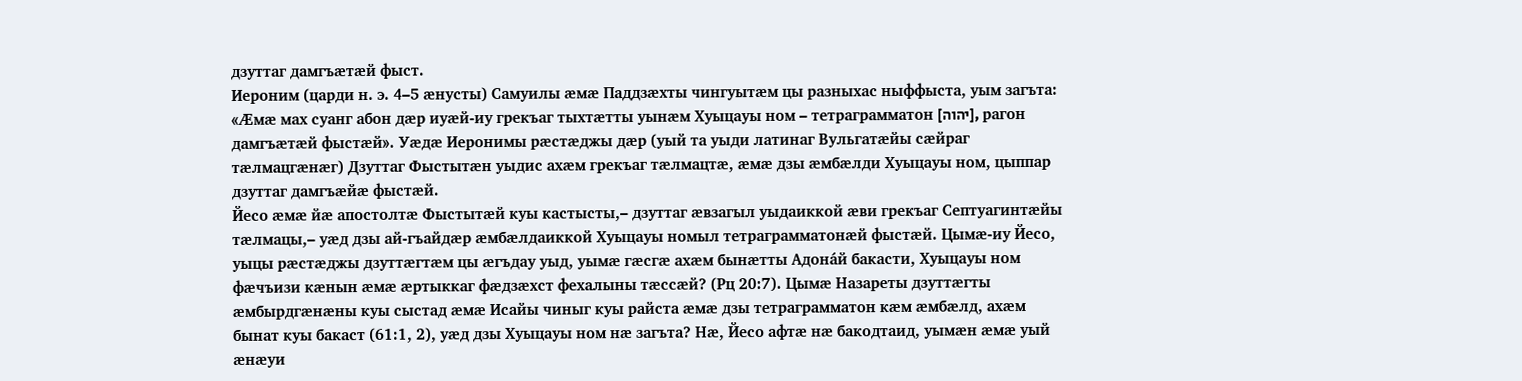дзуттаг дамгъӕтӕй фыст.
Иероним (царди н. э. 4–5 ӕнусты) Самуилы ӕмӕ Паддзӕхты чингуытӕм цы разныхас ныффыста, уым загъта: «Ӕмӕ мах суанг абон дӕр иуӕй-иу грекъаг тыхтӕтты уынӕм Хуыцауы ном – тетраграмматон [יהוה], рагон дамгъӕтӕй фыстӕй». Уӕдӕ Иеронимы рӕстӕджы дӕр (уый та уыди латинаг Вульгатӕйы сӕйраг тӕлмацгӕнӕг) Дзуттаг Фыстытӕн уыдис ахӕм грекъаг тӕлмацтӕ, ӕмӕ дзы ӕмбӕлди Хуыцауы ном, цыппар дзуттаг дамгъӕйӕ фыстӕй.
Йесо ӕмӕ йӕ апостолтӕ Фыстытӕй куы кастысты,– дзуттаг ӕвзагыл уыдаиккой ӕви грекъаг Септуагинтӕйы тӕлмацы,– уӕд дзы ай-гъайдӕр ӕмбӕлдаиккой Хуыцауы номыл тетраграмматонӕй фыстӕй. Цымӕ-иу Йесо, уыцы рӕстӕджы дзуттӕгтӕм цы ӕгъдау уыд, уымӕ гӕсгӕ ахӕм бынӕтты Адона́й бакасти, Хуыцауы ном фӕчъизи кӕнын ӕмӕ ӕртыккаг фӕдзӕхст фехалыны тӕссӕй? (Рц 20:7). Цымӕ Назареты дзуттӕгты ӕмбырдгӕнӕны куы сыстад ӕмӕ Исайы чиныг куы райста ӕмӕ дзы тетраграмматон кӕм ӕмбӕлд, ахӕм бынат куы бакаст (61:1, 2), уӕд дзы Хуыцауы ном нӕ загъта? Нӕ, Йесо афтӕ нӕ бакодтаид, уымӕн ӕмӕ уый ӕнӕуи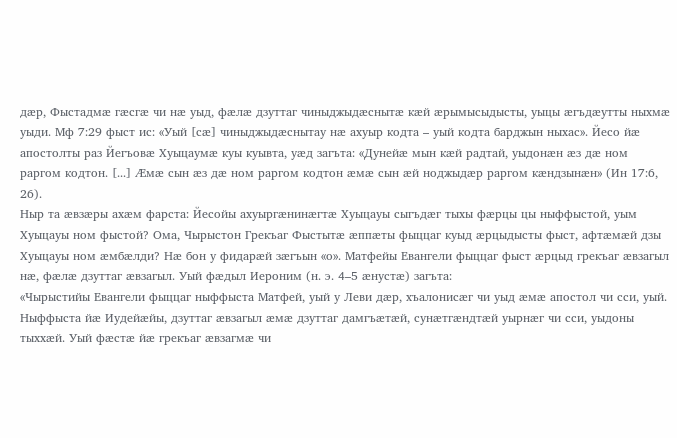дӕр, Фыстадмӕ гӕсгӕ чи нӕ уыд, фӕлӕ дзуттаг чиныджыдӕснытӕ кӕй ӕрымысыдысты, уыцы ӕгъдӕутты ныхмӕ уыди. Мф 7:29 фыст ис: «Уый [сӕ] чиныджыдӕснытау нӕ ахуыр кодта – уый кодта барджын ныхас». Йесо йӕ апостолты раз Йегъовӕ Хуыцаумӕ куы куывта, уӕд загъта: «Дунейӕ мын кӕй радтай, уыдонӕн ӕз дӕ ном раргом кодтон. [...] Ӕмӕ сын ӕз дӕ ном раргом кодтон ӕмӕ сын ӕй ноджыдӕр раргом кӕндзынӕн» (Ин 17:6, 26).
Ныр та ӕвзӕры ахӕм фарста: Йесойы ахуыргӕнинӕгтӕ Хуыцауы сыгъдӕг тыхы фӕрцы цы ныффыстой, уым Хуыцауы ном фыстой? Ома, Чырыстон Грекъаг Фыстытӕ ӕппӕты фыццаг куыд ӕрцыдысты фыст, афтӕмӕй дзы Хуыцауы ном ӕмбӕлди? Нӕ бон у фидарӕй зӕгъын «о». Матфейы Евангели фыццаг фыст ӕрцыд грекъаг ӕвзагыл нӕ, фӕлӕ дзуттаг ӕвзагыл. Уый фӕдыл Иероним (н. э. 4–5 ӕнустӕ) загъта:
«Чырыстийы Евангели фыццаг ныффыста Матфей, уый у Леви дӕр, хъалонисӕг чи уыд ӕмӕ апостол чи сси, уый. Ныффыста йӕ Иудейӕйы, дзуттаг ӕвзагыл ӕмӕ дзуттаг дамгъӕтӕй, сунӕтгӕндтӕй уырнӕг чи сси, уыдоны тыххӕй. Уый фӕстӕ йӕ грекъаг ӕвзагмӕ чи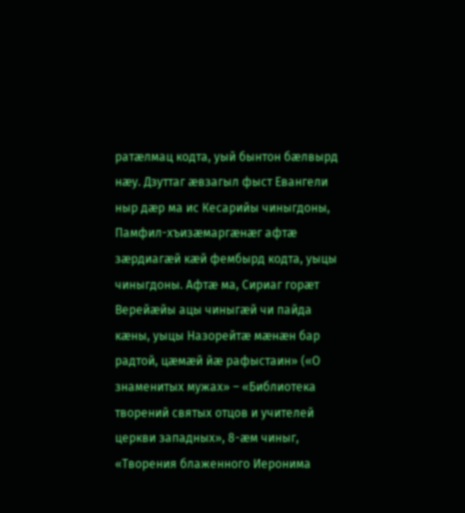ратӕлмац кодта, уый бынтон бӕлвырд нӕу. Дзуттаг ӕвзагыл фыст Евангели ныр дӕр ма ис Кесарийы чиныгдоны, Памфил-хъизӕмаргӕнӕг афтӕ зӕрдиагӕй кӕй фембырд кодта, уыцы чиныгдоны. Афтӕ ма, Сириаг горӕт Верейӕйы ацы чиныгӕй чи пайда кӕны, уыцы Назорейтӕ мӕнӕн бар радтой, цӕмӕй йӕ рафыстаин» («О знаменитых мужах» – «Библиотека творений святых отцов и учителей церкви западных», 8-ӕм чиныг, «Творения блаженного Иеронима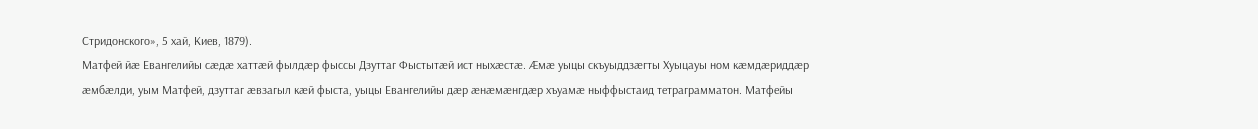Стридонского», 5 хай, Киев, 1879).
Матфей йӕ Евангелийы сӕдӕ хаттӕй фылдӕр фыссы Дзуттаг Фыстытӕй ист ныхӕстӕ. Ӕмӕ уыцы скъуыддзӕгты Хуыцауы ном кӕмдӕриддӕр ӕмбӕлди, уым Матфей, дзуттаг ӕвзагыл кӕй фыста, уыцы Евангелийы дӕр ӕнӕмӕнгдӕр хъуамӕ ныффыстаид тетраграмматон. Матфейы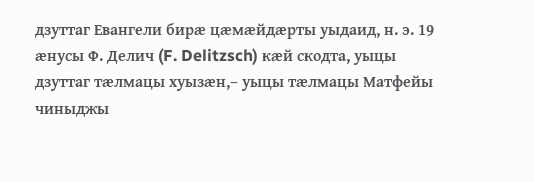дзуттаг Евангели бирӕ цӕмӕйдӕрты уыдаид, н. э. 19 ӕнусы Ф. Делич (F. Delitzsch) кӕй скодта, уыцы дзуттаг тӕлмацы хуызӕн,– уыцы тӕлмацы Матфейы чиныджы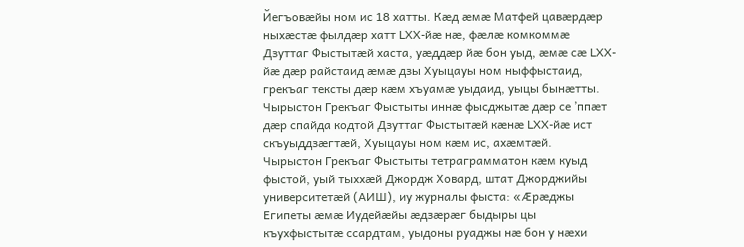Йегъовӕйы ном ис 18 хатты. Кӕд ӕмӕ Матфей цавӕрдӕр ныхӕстӕ фылдӕр хатт LXX-йӕ нӕ, фӕлӕ комкоммӕ Дзуттаг Фыстытӕй хаста, уӕддӕр йӕ бон уыд, ӕмӕ сӕ LXX-йӕ дӕр райстаид ӕмӕ дзы Хуыцауы ном ныффыстаид, грекъаг тексты дӕр кӕм хъуамӕ уыдаид, уыцы бынӕтты. Чырыстон Грекъаг Фыстыты иннӕ фысджытӕ дӕр се ’ппӕт дӕр спайда кодтой Дзуттаг Фыстытӕй кӕнӕ LXX-йӕ ист скъуыддзӕгтӕй, Хуыцауы ном кӕм ис, ахӕмтӕй.
Чырыстон Грекъаг Фыстыты тетраграмматон кӕм куыд фыстой, уый тыххӕй Джордж Ховард, штат Джорджийы университетӕй (АИШ), иу журналы фыста: «Ӕрӕджы Египеты ӕмӕ Иудейӕйы ӕдзӕрӕг быдыры цы къухфыстытӕ ссардтам, уыдоны руаджы нӕ бон у нӕхи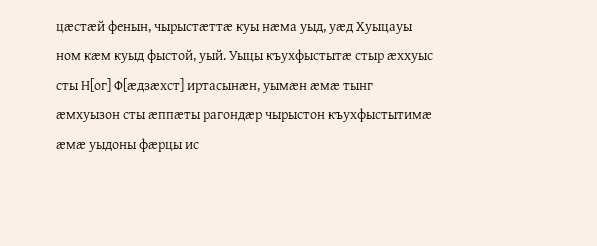цӕстӕй фенын, чырыстӕттӕ куы нӕма уыд, уӕд Хуыцауы ном кӕм куыд фыстой, уый. Уыцы къухфыстытӕ стыр ӕххуыс сты Н[ог] Ф[ӕдзӕхст] иртасынӕн, уымӕн ӕмӕ тынг ӕмхуызон сты ӕппӕты рагондӕр чырыстон къухфыстытимӕ ӕмӕ уыдоны фӕрцы ис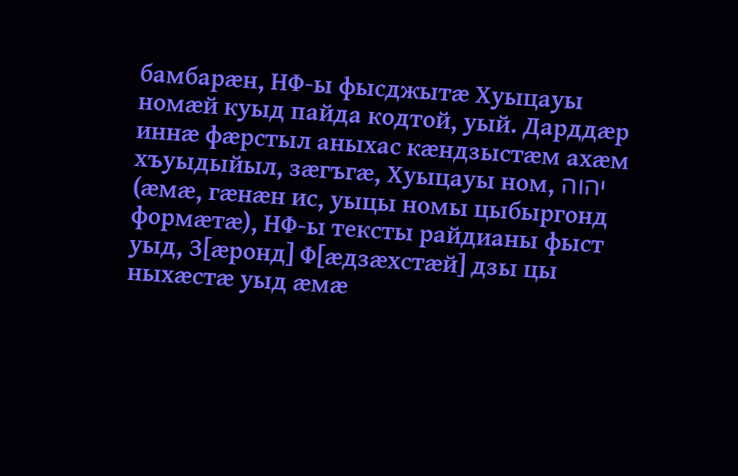бамбарӕн, НФ-ы фысджытӕ Хуыцауы номӕй куыд пайда кодтой, уый. Дарддӕр иннӕ фӕрстыл аныхас кӕндзыстӕм ахӕм хъуыдыйыл, зӕгъгӕ, Хуыцауы ном, יהוה (ӕмӕ, гӕнӕн ис, уыцы номы цыбыргонд формӕтӕ), НФ-ы тексты райдианы фыст уыд, З[ӕронд] Ф[ӕдзӕхстӕй] дзы цы ныхӕстӕ уыд ӕмӕ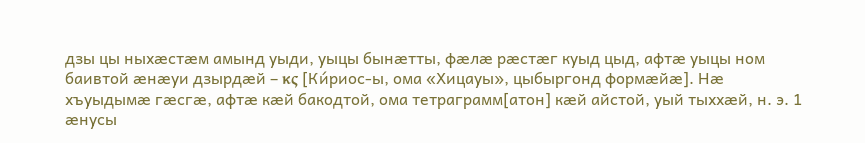дзы цы ныхӕстӕм амынд уыди, уыцы бынӕтты, фӕлӕ рӕстӕг куыд цыд, афтӕ уыцы ном баивтой ӕнӕуи дзырдӕй – κς [Ки́риос-ы, ома «Хицауы», цыбыргонд формӕйӕ]. Нӕ хъуыдымӕ гӕсгӕ, афтӕ кӕй бакодтой, ома тетраграмм[атон] кӕй айстой, уый тыххӕй, н. э. 1 ӕнусы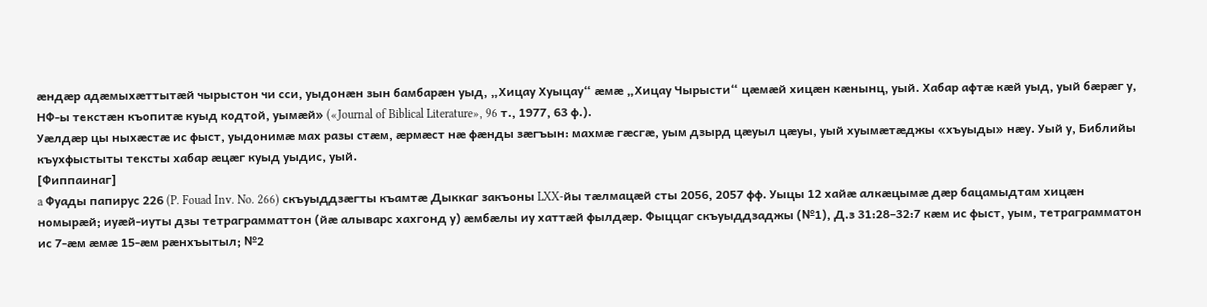ӕндӕр адӕмыхӕттытӕй чырыстон чи сси, уыдонӕн зын бамбарӕн уыд, „Хицау Хуыцау“ ӕмӕ „Хицау Чырысти“ цӕмӕй хицӕн кӕнынц, уый. Хабар афтӕ кӕй уыд, уый бӕрӕг у, НФ-ы текстӕн къопитӕ куыд кодтой, уымӕй» («Journal of Biblical Literature», 96 т., 1977, 63 ф.).
Уӕлдӕр цы ныхӕстӕ ис фыст, уыдонимӕ мах разы стӕм, ӕрмӕст нӕ фӕнды зӕгъын: махмӕ гӕсгӕ, уым дзырд цӕуыл цӕуы, уый хуымӕтӕджы «хъуыды» нӕу. Уый у, Библийы къухфыстыты тексты хабар ӕцӕг куыд уыдис, уый.
[Фиппаинаг]
a Фуады папирус 226 (P. Fouad Inv. No. 266) скъуыддзӕгты къамтӕ Дыккаг закъоны LXX-йы тӕлмацӕй сты 2056, 2057 фф. Уыцы 12 хайӕ алкӕцымӕ дӕр бацамыдтам хицӕн номырӕй; иуӕй-иуты дзы тетраграмматтон (йӕ алыварс хахгонд у) ӕмбӕлы иу хаттӕй фылдӕр. Фыццаг скъуыддзаджы (№1), Д.з 31:28–32:7 кӕм ис фыст, уым, тетраграмматон ис 7-ӕм ӕмӕ 15-ӕм рӕнхъытыл; №2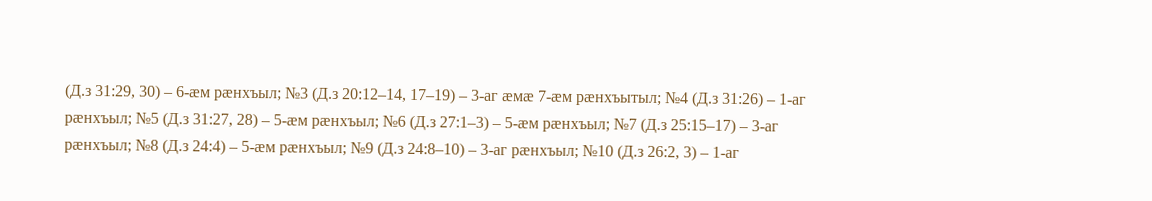(Д.з 31:29, 30) – 6-ӕм рӕнхъыл; №3 (Д.з 20:12–14, 17–19) – 3-аг ӕмӕ 7-ӕм рӕнхъытыл; №4 (Д.з 31:26) – 1-аг рӕнхъыл; №5 (Д.з 31:27, 28) – 5-ӕм рӕнхъыл; №6 (Д.з 27:1–3) – 5-ӕм рӕнхъыл; №7 (Д.з 25:15–17) – 3-аг рӕнхъыл; №8 (Д.з 24:4) – 5-ӕм рӕнхъыл; №9 (Д.з 24:8–10) – 3-аг рӕнхъыл; №10 (Д.з 26:2, 3) – 1-аг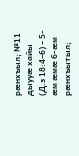рӕнхъыл; №11 дыууӕ хайы (Д.з 18:4–6) – 5-ӕм ӕмӕ 6-ӕм рӕнхъытыл;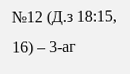№12 (Д.з 18:15, 16) – 3-аг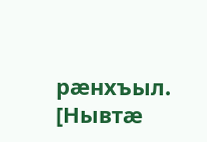рӕнхъыл.
[Нывтӕ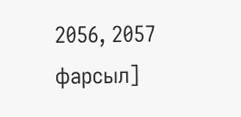2056, 2057 фарсыл]